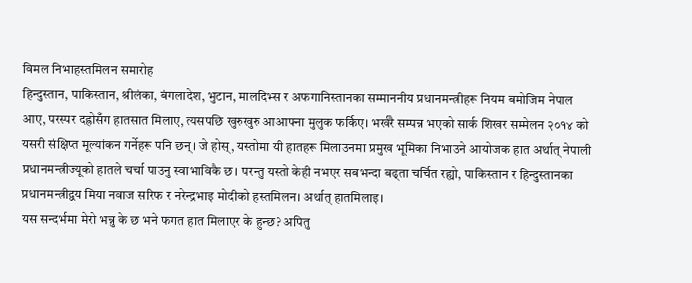विमल निभाहस्तमिलन समारोह
हिन्दुस्तान, पाकिस्तान, श्रीलंका, बंगलादेश, भुटान, मालदिभ्स र अफगानिस्तानका सम्माननीय प्रधानमन्त्रीहरू नियम बमोजिम नेपाल आए, परस्पर दह्रोसँग हातसात मिलाए, त्यसपछि खुरुखुरु आआफ्ना मुलुक फर्किए। भर्खरै सम्पन्न भएको सार्क शिखर सम्मेलन २०१४ को यसरी संक्षिप्त मूल्यांकन गर्नेहरू पनि छन्। जे होस्, यस्तोमा यी हातहरू मिलाउनमा प्रमुख भूमिका निभाउने आयोजक हात अर्थात् नेपाली प्रधानमन्त्रीज्यूको हातले चर्चा पाउनु स्वाभाविकै छ। परन्तु यस्तो केही नभएर सबभन्दा बढ्ता चर्चित रह्यो, पाकिस्तान र हिन्दुस्तानका प्रधानमन्त्रीद्वय मिया नवाज सरिफ र नरेन्द्रभाइ मोदीको हस्तमिलन। अर्थात् हातमिलाइ।
यस सन्दर्भमा मेरो भन्नु के छ भने फगत हात मिलाएर के हुन्छ? अपितु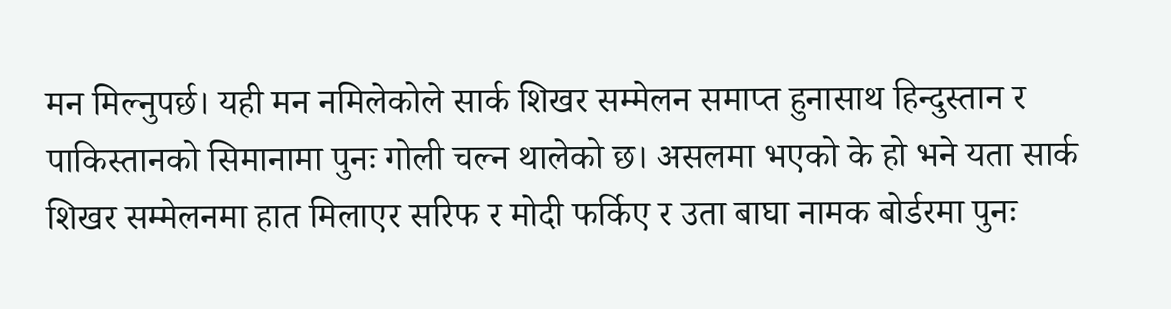मन मिल्नुपर्छ। यही मन नमिलेकोले सार्क शिखर सम्मेलन समाप्त हुनासाथ हिन्दुस्तान र पाकिस्तानको सिमानामा पुनः गोली चल्न थालेको छ। असलमा भएको के हो भने यता सार्क शिखर सम्मेलनमा हात मिलाएर सरिफ र मोदी फर्किए र उता बाघा नामक बोर्डरमा पुनः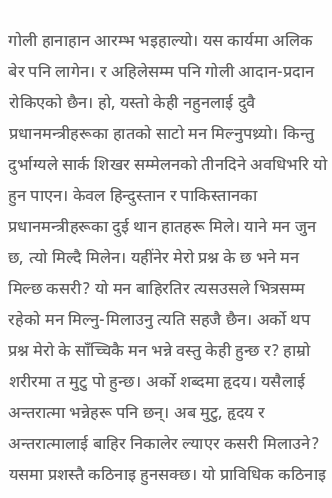गोली हानाहान आरम्भ भइहाल्यो। यस कार्यमा अलिक बेर पनि लागेन। र अहिलेसम्म पनि गोली आदान-प्रदान रोकिएको छैन। हो, यस्तो केही नहुनलाई दुवै प्रधानमन्त्रीहरूका हातको साटो मन मिल्नुपथ्र्यो। किन्तु दुर्भाग्यले सार्क शिखर सम्मेलनको तीनदिने अवधिभरि यो हुन पाएन। केवल हिन्दुस्तान र पाकिस्तानका प्रधानमन्त्रीहरूका दुई थान हातहरू मिले। याने मन जुन छ, त्यो मिल्दै मिलेन। यहींनेर मेरो प्रश्न के छ भने मन मिल्छ कसरी? यो मन बाहिरतिर त्यसउसले भित्रसम्म रहेको मन मिल्नु-मिलाउनु त्यति सहजै छैन। अर्को थप प्रश्न मेरो के साँच्चिकै मन भन्ने वस्तु केही हुन्छ र? हाम्रो शरीरमा त मुटु पो हुन्छ। अर्को शब्दमा हृदय। यसैलाई अन्तरात्मा भन्नेहरू पनि छन्। अब मुटु, हृदय र अन्तरात्मालाई बाहिर निकालेर ल्याएर कसरी मिलाउने? यसमा प्रशस्तै कठिनाइ हुनसक्छ। यो प्राविधिक कठिनाइ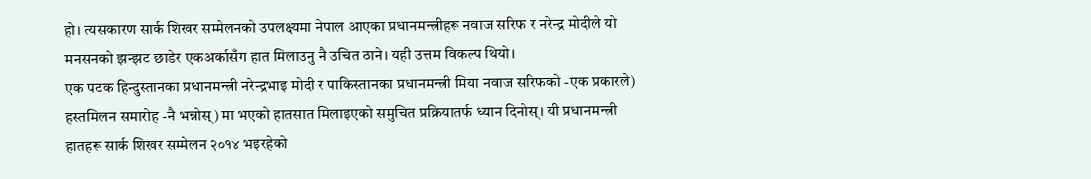हो। त्यसकारण सार्क शिखर सम्मेलनको उपलक्ष्यमा नेपाल आएका प्रधानमन्त्रीहरू नवाज सरिफ र नरेन्द्र मोदीले यो मनसनको झन्झट छाडेर एकअर्कासँग हात मिलाउनु नै उचित ठाने। यही उत्तम विकल्प थियो।
एक पटक हिन्दुस्तानका प्रधानमन्त्री नरेन्द्रभाइ मोदी र पाकिस्तानका प्रधानमन्त्री मिया नवाज सरिफको -एक प्रकारले) हस्तमिलन समारोह -नै भन्नोस्) मा भएको हातसात मिलाइएको समुचित प्रक्रियातर्फ ध्यान दिनोस्। यी प्रधानमन्त्री हातहरू सार्क शिखर सम्मेलन २०१४ भइरहेको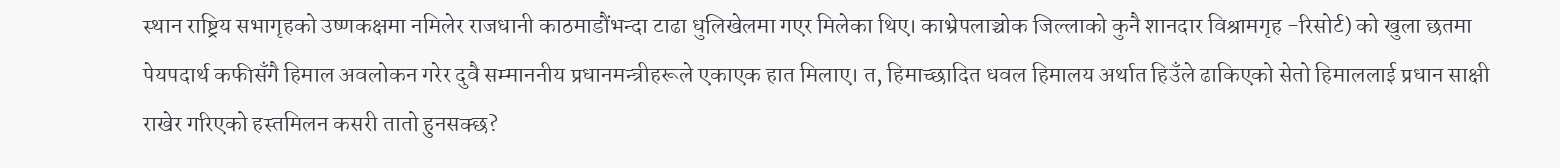स्थान राष्ट्रिय सभागृहको उष्णकक्षमा नमिलेर राजधानी काठमाडौंभन्दा टाढा धुलिखेलमा गएर मिलेका थिए। काभ्रेपलाञ्चोक जिल्लाको कुनै शानदार विश्रामगृह -रिसोर्ट) को खुला छतमा पेयपदार्थ कफीसँगै हिमाल अवलोकन गरेर दुवै सम्माननीय प्रधानमन्त्रीहरूले एकाएक हात मिलाए। त, हिमाच्छादित धवल हिमालय अर्थात हिउँले ढाकिएको सेतो हिमाललाई प्रधान साक्षी राखेर गरिएको हस्तमिलन कसरी तातो हुनसक्छ?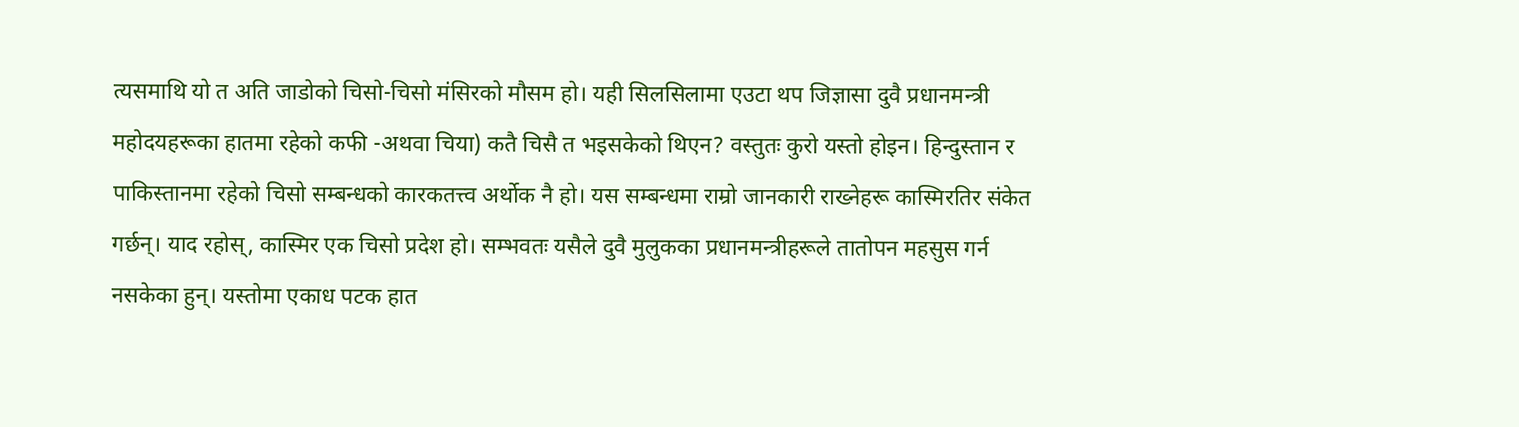त्यसमाथि यो त अति जाडोको चिसो-चिसो मंसिरको मौसम हो। यही सिलसिलामा एउटा थप जिज्ञासा दुवै प्रधानमन्त्री महोदयहरूका हातमा रहेको कफी -अथवा चिया) कतै चिसै त भइसकेको थिएन? वस्तुतः कुरो यस्तो होइन। हिन्दुस्तान र पाकिस्तानमा रहेको चिसो सम्बन्धको कारकतत्त्व अर्थोक नै हो। यस सम्बन्धमा राम्रो जानकारी राख्नेहरू कास्मिरतिर संकेत
गर्छन्। याद रहोस्, कास्मिर एक चिसो प्रदेश हो। सम्भवतः यसैले दुवै मुलुकका प्रधानमन्त्रीहरूले तातोपन महसुस गर्न नसकेका हुन्। यस्तोमा एकाध पटक हात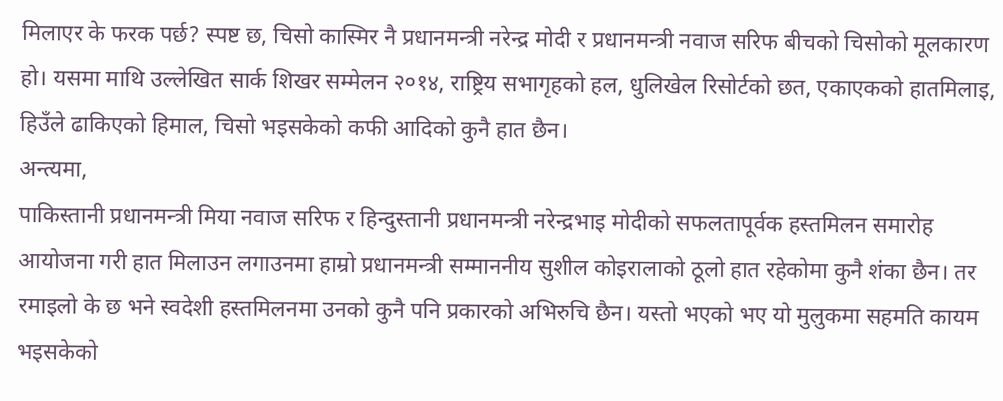मिलाएर के फरक पर्छ? स्पष्ट छ, चिसो कास्मिर नै प्रधानमन्त्री नरेन्द्र मोदी र प्रधानमन्त्री नवाज सरिफ बीचको चिसोको मूलकारण हो। यसमा माथि उल्लेखित सार्क शिखर सम्मेलन २०१४, राष्ट्रिय सभागृहको हल, धुलिखेल रिसोर्टको छत, एकाएकको हातमिलाइ, हिउँले ढाकिएको हिमाल, चिसो भइसकेको कफी आदिको कुनै हात छैन।
अन्त्यमा,
पाकिस्तानी प्रधानमन्त्री मिया नवाज सरिफ र हिन्दुस्तानी प्रधानमन्त्री नरेन्द्रभाइ मोदीको सफलतापूर्वक हस्तमिलन समारोह आयोजना गरी हात मिलाउन लगाउनमा हाम्रो प्रधानमन्त्री सम्माननीय सुशील कोइरालाको ठूलो हात रहेकोमा कुनै शंका छैन। तर रमाइलो के छ भने स्वदेशी हस्तमिलनमा उनको कुनै पनि प्रकारको अभिरुचि छैन। यस्तो भएको भए यो मुलुकमा सहमति कायम भइसकेको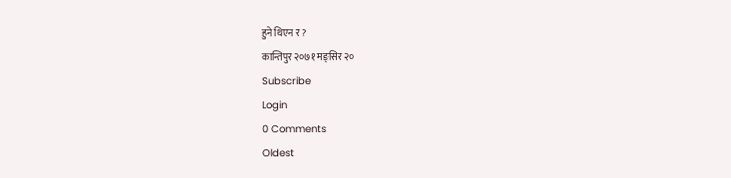हुने थिएन र ?
कान्तिपुर २०७१ मङ्सिर २०
Subscribe
Login
0 Comments
Oldest